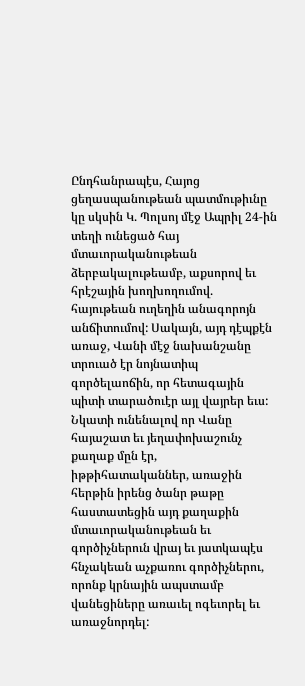Ընդհանրապէս, Հայոց ցեղասպանութեան պատմութիւնը կը սկսին Կ. Պոլսոյ մէջ Ապրիլ 24-ին տեղի ունեցած հայ մտաւորականութեան ձերբակալութեամբ, աքսորով եւ հրէշային խողխողումով. հայութեան ուղեղին անագորոյն անճիտումով: Սակայն, այդ դէպքէն առաջ, Վանի մէջ նախանշանը տրուած էր նոյնատիպ գործելաոճին, որ հետագային պիտի տարածուէր այլ վայրեր եւս:
Նկատի ունենալով որ Վանը հայաշատ եւ յեղափոխաշունչ քաղաք մըն էր, իթթիհատականներ, առաջին հերթին իրենց ծանր թաթը հաստատեցին այդ քաղաքին մտաւորականութեան եւ գործիչներուն վրայ եւ յատկապէս հնչակեան աչքառու գործիչներու, որոնք կրնային ապստամբ վանեցիները առաւել ոգեւորել եւ առաջնորդել: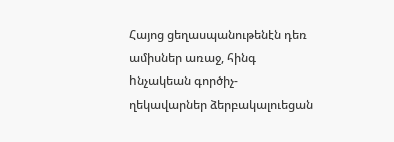Հայոց ցեղասպանութենէն դեռ ամիսներ առաջ, հինգ hնչակեան գործիչ- ղեկավարներ ձերբակալուեցան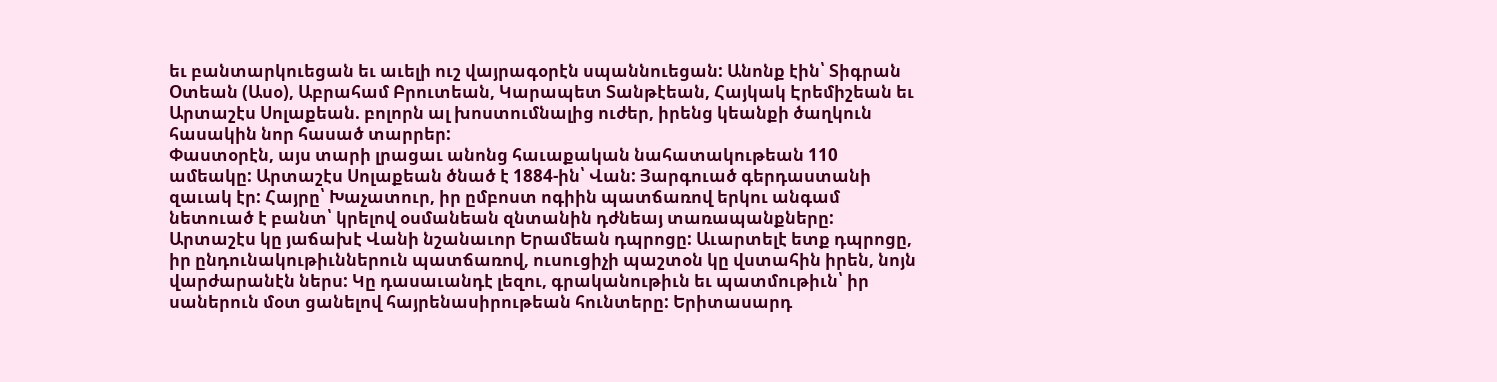եւ բանտարկուեցան եւ աւելի ուշ վայրագօրէն սպաննուեցան: Անոնք էին՝ Տիգրան Օտեան (Ասօ), Աբրահամ Բրուտեան, Կարապետ Տանթէեան, Հայկակ Էրեմիշեան եւ Արտաշէս Սոլաքեան. բոլորն ալ խոստումնալից ուժեր, իրենց կեանքի ծաղկուն հասակին նոր հասած տարրեր:
Փաստօրէն, այս տարի լրացաւ անոնց հաւաքական նահատակութեան 110 ամեակը: Արտաշէս Սոլաքեան ծնած է 1884-ին՝ Վան: Յարգուած գերդաստանի զաւակ էր: Հայրը՝ Խաչատուր, իր ըմբոստ ոգիին պատճառով երկու անգամ նետուած է բանտ՝ կրելով օսմանեան զնտանին դժնեայ տառապանքները: Արտաշէս կը յաճախէ Վանի նշանաւոր Երամեան դպրոցը: Աւարտելէ ետք դպրոցը, իր ընդունակութիւններուն պատճառով, ուսուցիչի պաշտօն կը վստահին իրեն, նոյն վարժարանէն ներս: Կը դասաւանդէ լեզու, գրականութիւն եւ պատմութիւն՝ իր սաներուն մօտ ցանելով հայրենասիրութեան հունտերը: Երիտասարդ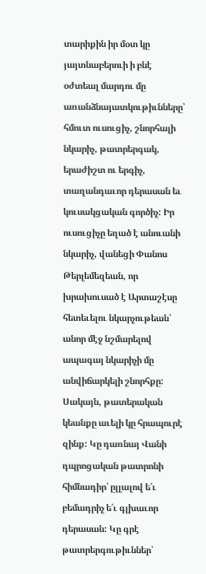տարիքին իր մօտ կը յայտնաբերուի ի բնէ օժտեալ մարդու մը առանձնայատկութիւնները՝ հմուտ ուսուցիչ, շնորհալի նկարիչ, թատրերգակ, երաժիշտ ու երգիչ, տաղանդաւոր դերասան եւ կուսակցական գործիչ: Իր ուսուցիչը եղած է անուանի նկարիչ, վանեցի Փանոս Թերլեմեզեան, որ խրախուսած է Արտաշէսը հետեւելու նկարչութեան՝ անոր մէջ նշմարելով ապագայ նկարիչի մը անվիճարկելի շնորհքը:
Սակայն, թատերական կեանքը աւելի կը հրապուրէ զինք: Կը դառնայ Վանի դպրոցական թատրոնի հիմնադիր՝ ըլլալով ե՛ւ բեմադրիչ ե՛ւ գլխաւոր դերասան: Կը գրէ թատրերգութիւններ՝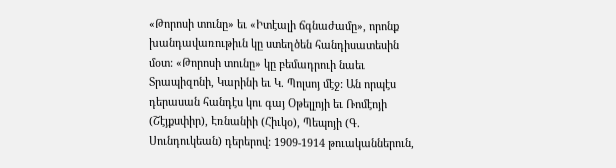«Թորոսի տունը» եւ «Իտէալի ճգնաժամը», որոնք խանդավառութիւն կը ստեղծեն հանդիսատեսին մօտ: «Թորոսի տունը» կը բեմադրուի նաեւ Տրապիզոնի, Կարինի եւ Կ. Պոլսոյ մէջ: Ան որպէս դերասան հանդէս կու գայ Օթելլոյի եւ Ռոմէոյի (Շէյքսփիր), Էռնանիի (Հիւկօ), Պեպոյի (Գ. Սունդուկեան) դերերով: 1909-1914 թուականներուն,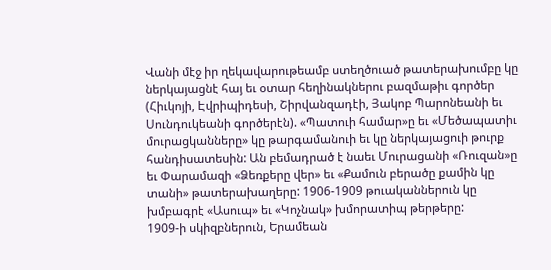Վանի մէջ իր ղեկավարութեամբ ստեղծուած թատերախումբը կը ներկայացնէ հայ եւ օտար հեղինակներու բազմաթիւ գործեր (Հիւկոյի, Էվրիպիդեսի, Շիրվանզադէի, Յակոբ Պարոնեանի եւ Սունդուկեանի գործերէն). «Պատուի համար»ը եւ «Մեծապատիւ մուրացկանները» կը թարգամանուի եւ կը ներկայացուի թուրք հանդիսատեսին: Ան բեմադրած է նաեւ Մուրացանի «Ռուզան»ը եւ Փարամազի «Ձեռքերը վեր» եւ «Քամուն բերածը քամին կը տանի» թատերախաղերը: 1906-1909 թուականներուն կը խմբագրէ «Ասուպ» եւ «Կոչնակ» խմորատիպ թերթերը:
1909-ի սկիզբներուն, Երամեան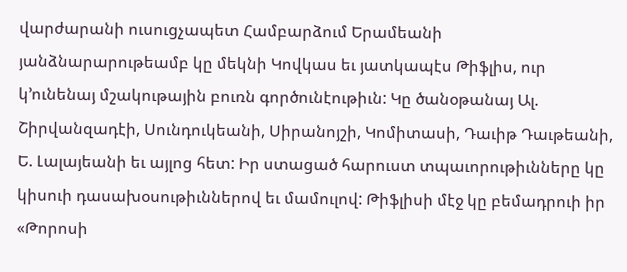վարժարանի ուսուցչապետ Համբարձում Երամեանի յանձնարարութեամբ կը մեկնի Կովկաս եւ յատկապէս Թիֆլիս, ուր կ’ունենայ մշակութային բուռն գործունէութիւն: Կը ծանօթանայ Ալ. Շիրվանզադէի, Սունդուկեանի, Սիրանոյշի, Կոմիտասի, Դաւիթ Դաւթեանի, Ե. Լալայեանի եւ այլոց հետ: Իր ստացած հարուստ տպաւորութիւնները կը կիսուի դասախօսութիւններով եւ մամուլով: Թիֆլիսի մէջ կը բեմադրուի իր «Թորոսի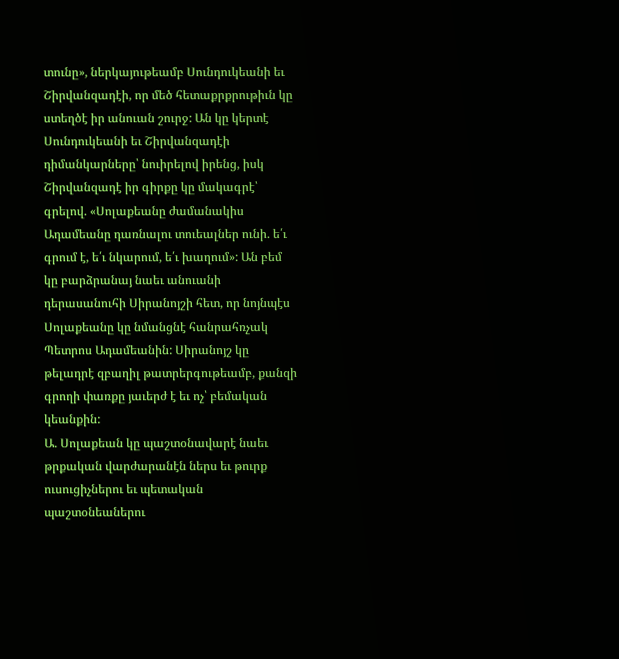տունը», ներկայութեամբ Սունդուկեանի եւ Շիրվանզադէի, որ մեծ հետաքրքրութիւն կը ստեղծէ իր անուան շուրջ: Ան կը կերտէ Սունդուկեանի եւ Շիրվանզադէի դիմանկարները՝ նուիրելով իրենց, իսկ Շիրվանզադէ իր գիրքը կը մակագրէ՝ գրելով. «Սոլաքեանը ժամանակիս Ադամեանը դառնալու տուեալներ ունի. ե՛ւ գրում է, ե՛ւ նկարում, ե՛ւ խաղում»: Ան բեմ կը բարձրանայ նաեւ անուանի դերասանուհի Սիրանոյշի հետ, որ նոյնպէս Սոլաքեանը կը նմանցնէ հանրահռչակ Պետրոս Ադամեանին: Սիրանոյշ կը թելադրէ զբաղիլ թատրերգութեամբ, քանզի գրողի փառքը յաւերժ է եւ ոչ՝ բեմական կեանքին:
Ա. Սոլաքեան կը պաշտօնավարէ նաեւ թրքական վարժարանէն ներս եւ թուրք ուսուցիչներու եւ պետական պաշտօնեաներու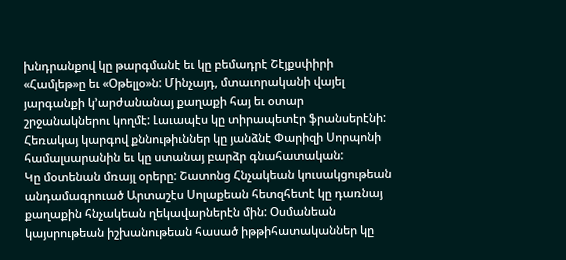խնդրանքով կը թարգմանէ եւ կը բեմադրէ Շէյքսփիրի «Համլեթ»ը եւ «Օթելլօ»ն: Մինչայդ, մտաւորականի վայել յարգանքի կ’արժանանայ քաղաքի հայ եւ օտար շրջանակներու կողմէ: Լաւապէս կը տիրապետէր ֆրանսերէնի: Հեռակայ կարգով քննութիւններ կը յանձնէ Փարիզի Սորպոնի համալսարանին եւ կը ստանայ բարձր գնահատական:
Կը մօտենան մռայլ օրերը: Շատոնց Հնչակեան կուսակցութեան անդամագրուած Արտաշէս Սոլաքեան հետզհետէ կը դառնայ քաղաքին հնչակեան ղեկավարներէն մին: Օսմանեան կայսրութեան իշխանութեան հասած իթթիհատականներ կը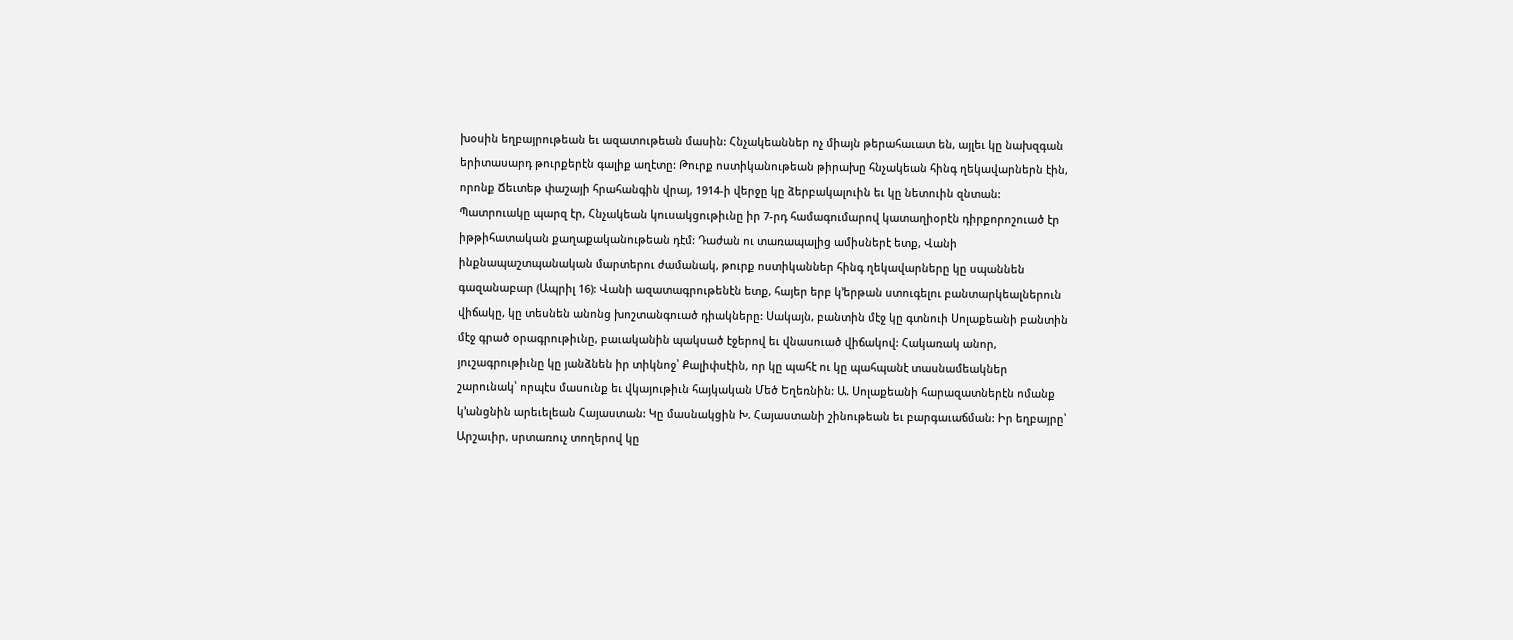խօսին եղբայրութեան եւ ազատութեան մասին: Հնչակեաններ ոչ միայն թերահաւատ են, այլեւ կը նախզգան երիտասարդ թուրքերէն գալիք աղէտը: Թուրք ոստիկանութեան թիրախը հնչակեան հինգ ղեկավարներն էին, որոնք Ճեւտեթ փաշայի հրահանգին վրայ, 1914-ի վերջը կը ձերբակալուին եւ կը նետուին զնտան: Պատրուակը պարզ էր, Հնչակեան կուսակցութիւնը իր 7-րդ համագումարով կատաղիօրէն դիրքորոշուած էր իթթիհատական քաղաքականութեան դէմ: Դաժան ու տառապալից ամիսներէ ետք, Վանի ինքնապաշտպանական մարտերու ժամանակ, թուրք ոստիկաններ հինգ ղեկավարները կը սպաննեն գազանաբար (Ապրիլ 16): Վանի ազատագրութենէն ետք, հայեր երբ կ’երթան ստուգելու բանտարկեալներուն վիճակը, կը տեսնեն անոնց խոշտանգուած դիակները: Սակայն, բանտին մէջ կը գտնուի Սոլաքեանի բանտին մէջ գրած օրագրութիւնը, բաւականին պակսած էջերով եւ վնասուած վիճակով: Հակառակ անոր, յուշագրութիւնը կը յանձնեն իր տիկնոջ՝ Քալիփսէին, որ կը պահէ ու կը պահպանէ տասնամեակներ շարունակ՝ որպէս մասունք եւ վկայութիւն հայկական Մեծ Եղեռնին: Ա. Սոլաքեանի հարազատներէն ոմանք կ’անցնին արեւելեան Հայաստան: Կը մասնակցին Խ. Հայաստանի շինութեան եւ բարգաւաճման: Իր եղբայրը՝ Արշաւիր, սրտառուչ տողերով կը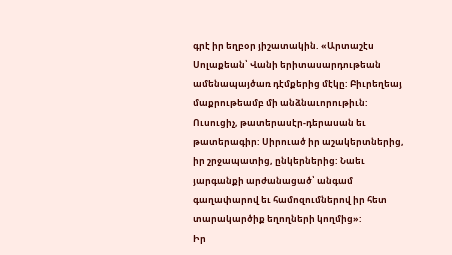գրէ իր եղբօր յիշատակին. «Արտաշէս Սոլաքեան՝ Վանի երիտասարդութեան ամենապայծառ դէմքերից մէկը: Բիւրեղեայ մաքրութեամբ մի անձնաւորութիւն: Ուսուցիչ, թատերասէր-դերասան եւ թատերագիր: Սիրուած իր աշակերտներից, իր շրջապատից, ընկերներից: Նաեւ յարգանքի արժանացած՝ անգամ գաղափարով եւ համոզումներով իր հետ տարակարծիք եղողների կողմից»:
Իր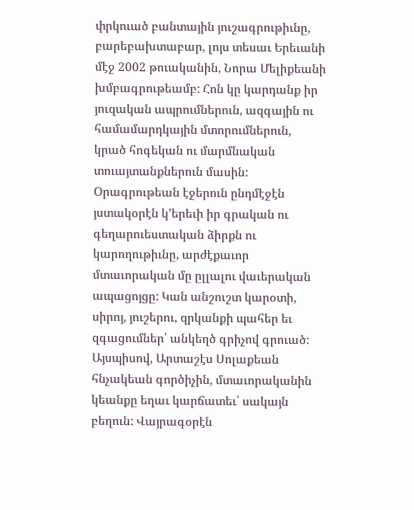փրկուած բանտային յուշագրութիւնը, բարեբախտաբար, լոյս տեսաւ Երեւանի մէջ 2002 թուականին, Նորա Մելիքեանի խմբագրութեամբ: Հոն կը կարդանք իր յուզական ապրումներուն, ազգային ու համամարդկային մտորումներուն, կրած հոգեկան ու մարմնական տուայտանքներուն մասին: Օրագրութեան էջերուն ընդմէջէն յստակօրէն կ’երեւի իր գրական ու գեղարուեստական ձիրքն ու կարողութիւնը, արժէքաւոր մտաւորական մը ըլլալու վաւերական ապացոյցը: Կան անշուշտ կարօտի, սիրոյ, յուշերու, զրկանքի պահեր եւ զգացումներ՝ անկեղծ գրիչով գրուած:
Այսպիսով, Արտաշէս Սոլաքեան հնչակեան գործիչին, մտաւորականին կեանքը եղաւ կարճատեւ՝ սակայն բեղուն: Վայրագօրէն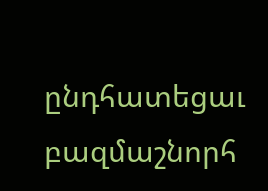ընդհատեցաւ բազմաշնորհ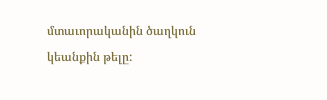մտաւորականին ծաղկուն կեանքին թելը: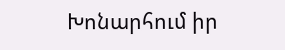Խոնարհում իր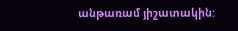անթառամ յիշատակին: